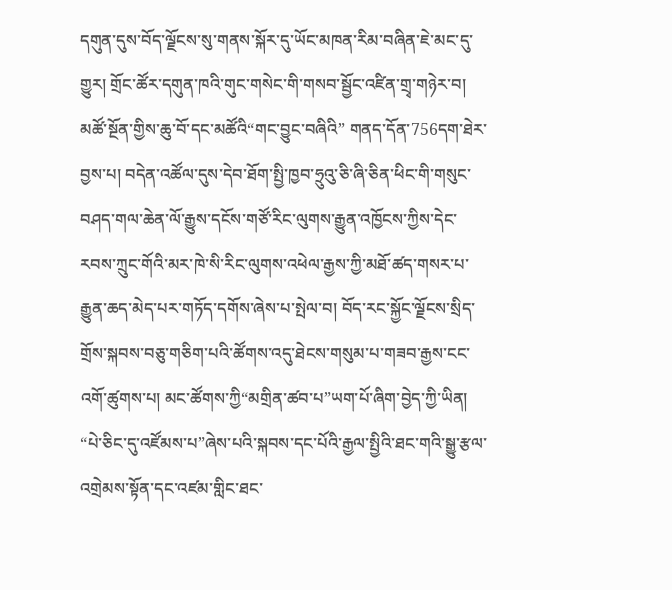དགུན་དུས་བོད་ལྗོངས་སུ་གནས་སྐོར་དུ་ཡོང་མཁན་རིམ་བཞིན་ཇེ་མང་དུ་གྱུར། གྲོང་ཚོར་དགུན་ཁའི་གུང་གསེང་གི་གསབ་སྦྱོང་འཛིན་གྲྭ་གཉེར་བ། མཚོ་སྔོན་གྱིས་ཆུ་བོ་དང་མཚོའི“གང་བྱུང་བཞིའི” གནད་དོན་756དག་ཐེར་བྱས་པ། བདེན་འཚོལ་དུས་དེབ་ཐོག་སྤྱི་ཁྱབ་ཧྲུའུ་ཅི་ཞི་ཅིན་ཕིང་གི་གསུང་བཤད་གལ་ཆེན་ལོ་རྒྱུས་དངོས་གཙོ་རིང་ལུགས་རྒྱུན་འཁྱོངས་ཀྱིས་དེང་རབས་ཀྲུང་གོའི་མར་ཁེ་སི་རིང་ལུགས་འཕེལ་རྒྱས་ཀྱི་མཐོ་ཚད་གསར་པ་རྒྱུན་ཆད་མེད་པར་གཏོད་དགོས་ཞེས་པ་སྤེལ་བ། བོད་རང་སྐྱོང་ལྗོངས་སྲིད་གྲོས་སྐབས་བཅུ་གཅིག་པའི་ཚོགས་འདུ་ཐེངས་གསུམ་པ་གཟབ་རྒྱས་ངང་འགོ་ཚུགས་པ། མང་ཚོགས་ཀྱི“མགྲིན་ཚབ་པ”ཡག་པོ་ཞིག་བྱེད་ཀྱི་ཡིན། “པེ་ཅིང་དུ་འཛོམས་པ”ཞེས་པའི་སྐབས་དང་པོའི་རྒྱལ་སྤྱིའི་ཐང་གའི་སྒྱུ་རྩལ་འགྲེམས་སྟོན་དང་འཛམ་གླིང་ཐང་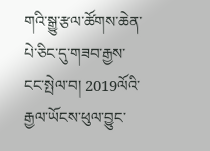གའི་སྒྱུ་རྩལ་ཚོགས་ཆེན་པེ་ཅིང་དུ་གཟབ་རྒྱས་ངང་སྤེལ་བ། 2019ལོའི་རྒྱལ་ཡོངས་ཕུལ་བྱུང་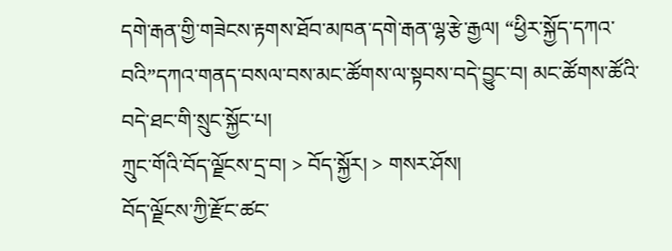དགེ་རྒན་གྱི་གཟེངས་རྟགས་ཐོབ་མཁན་དགེ་རྒན་ལྷ་རྩེ་རྒྱལ། “ཕྱིར་སྐྱོད་དཀའ་བའི”དཀའ་གནད་བསལ་བས་མང་ཚོགས་ལ་སྟབས་བདེ་བྱུང་བ། མང་ཚོགས་ཚོའི་བདེ་ཐང་གི་སྲུང་སྐྱོང་པ།
ཀྲུང་གོའི་བོད་ལྗོངས་དྲ་བ། > བོད་སྐྱོར། > གསར་ཤོས།
བོད་ལྗོངས་ཀྱི་རྫོང་ཚང་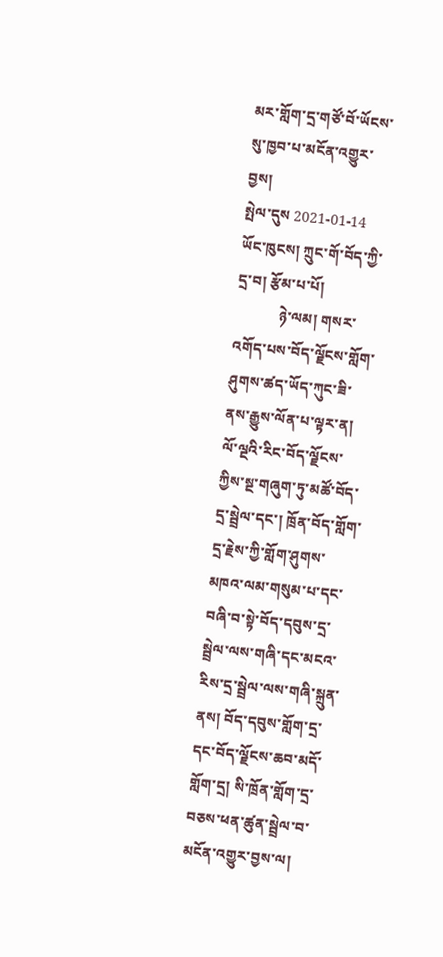མར་གློག་དྲ་གཙོ་བོ་ཡོངས་སུ་ཁྱབ་པ་མངོན་འགྱུར་བྱས།
སྤེལ་དུས 2021-01-14 ཡོང་ཁུངས། ཀྲུང་གོ་བོད་ཀྱི་དྲ་བ། རྩོམ་པ་པོ།
            ཉེ་ལམ། གསར་འགོད་པས་བོད་ལྗོངས་གློག་ཤུགས་ཚད་ཡོད་ཀུང་ཟི་ནས་རྒྱུས་ལོན་པ་ལྟར་ན། ལོ་ལྔའི་རིང་བོད་ལྗོངས་ཀྱིས་སྔ་གཞུག་ཏུ་མཚོ་བོད་དྲ་སྦྲེལ་དང་། ཁྲོན་བོད་གློག་དྲ་རྗེས་ཀྱི་གློག་ཤུགས་མཁའ་ལམ་གསུམ་པ་དང་བཞི་བ་སྟེ་བོད་དབུས་དྲ་སྦྲེལ་ལས་གཞི་དང་མངའ་རིས་དྲ་སྦྲེལ་ལས་གཞི་སྐྲུན་ནས། བོད་དབུས་གློག་དྲ་དང་བོད་ལྗོངས་ཆབ་མདོ་གློག་དྲ། སི་ཁྲོན་གློག་དྲ་བཅས་ཕན་ཚུན་སྦྲེལ་བ་མངོན་འགྱུར་བྱས་ལ།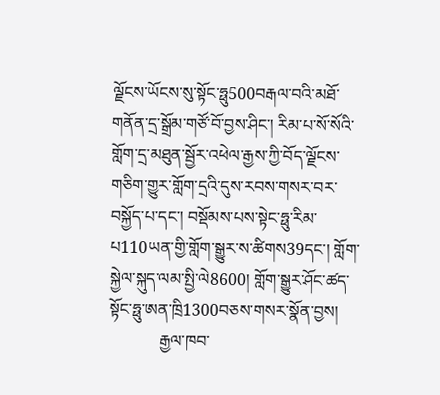ལྗོངས་ཡོངས་སུ་སྟོང་ཧྥུ500བརྒལ་བའི་མཐོ་གནོན་དྲ་སྒྲོམ་གཙོ་བོ་བྱས་ཤིང་། རིམ་པ་སོ་སོའི་གློག་དྲ་མཐུན་སྦྱོར་འཕེལ་རྒྱས་ཀྱི་བོད་ལྗོངས་གཅིག་གྱུར་གློག་དྲའི་དུས་རབས་གསར་བར་བསྐྱོད་པ་དང་། བསྡོམས་པས་སྟེང་ཧྥུ་རིམ་པ110ཡན་གྱི་གློག་སྒྱུར་ས་ཚིགས39དང་། གློག་སྐྱེལ་སྐུད་ལམ་སྤྱི་ལེ8600། གློག་སྒྱུར་ཤོང་ཚད་སྟོང་ཧྥུ་ཨན་ཁྲི1300བཅས་གསར་སྣོན་བྱས།
            རྒྱལ་ཁབ་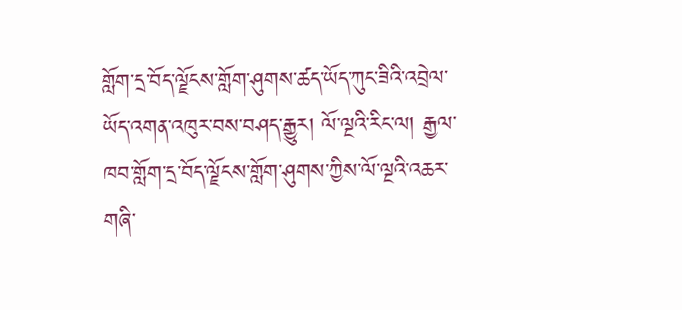གློག་དྲ་བོད་ལྗོངས་གློག་ཤུགས་ཚད་ཡོད་ཀུང་ཟིའི་འབྲེལ་ཡོད་འགན་འཁུར་བས་བཤད་རྒྱུར། ལོ་ལྔའི་རིང་ལ། རྒྱལ་ཁབ་གློག་དྲ་བོད་ལྗོངས་གློག་ཤུགས་ཀྱིས་ལོ་ལྔའི་འཆར་གཞི་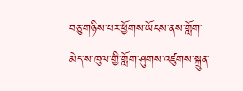བཅུ་གཉིས་པར་ཕྱོགས་ཡོངས་ནས་གློག་མེད་ས་ཁུལ་གྱི་གློག་ཤུགས་འཛུགས་སྐྲུན་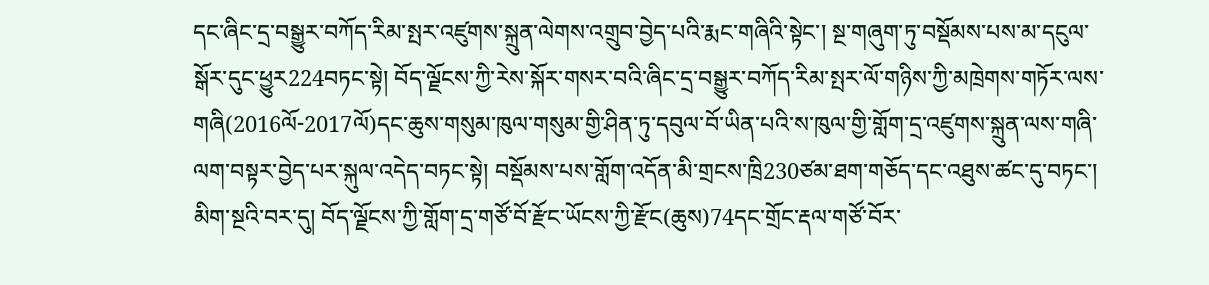དང་ཞིང་དྲ་བསྒྱུར་བཀོད་རིམ་སྤར་འཛུགས་སྐྲུན་ལེགས་འགྲུབ་བྱེད་པའི་རྨང་གཞིའི་སྟེང་། སྔ་གཞུག་ཏུ་བསྡོམས་པས་མ་དངུལ་སྒོར་དུང་ཕྱུར224བཏང་སྟེ། བོད་ལྗོངས་ཀྱི་རེས་སྐོར་གསར་བའི་ཞིང་དྲ་བསྒྱུར་བཀོད་རིམ་སྤར་ལོ་གཉིས་ཀྱི་མཁྲེགས་གཏོར་ལས་གཞི(2016ལོ-2017ལོ)དང་ཆུས་གསུམ་ཁུལ་གསུམ་གྱི་ཤིན་ཏུ་དབུལ་བོ་ཡིན་པའི་ས་ཁུལ་གྱི་གློག་དྲ་འཛུགས་སྐྲུན་ལས་གཞི་ལག་བསྟར་བྱེད་པར་སྐུལ་འདེད་བཏང་སྟེ། བསྡོམས་པས་གློག་འདོན་མི་གྲངས་ཁྲི230ཙམ་ཐག་གཅོད་དང་འཐུས་ཚང་དུ་བཏང་། མིག་སྔའི་བར་དུ། བོད་ལྗོངས་ཀྱི་གློག་དྲ་གཙོ་བོ་རྫོང་ཡོངས་ཀྱི་རྫོང(ཆུས)74དང་གྲོང་རྡལ་གཙོ་བོར་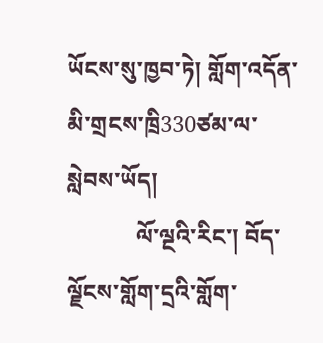ཡོངས་སུ་ཁྱབ་ཏེ། གློག་འདོན་མི་གྲངས་ཁྲི330ཙམ་ལ་སླེབས་ཡོད།
            ལོ་ལྔའི་རིང་། བོད་ལྗོངས་གློག་དྲའི་གློག་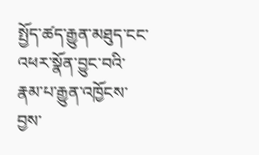སྤྱོད་ཚད་རྒྱུན་མཐུད་ངང་འཕར་སྣོན་བྱུང་བའི་རྣམ་པ་རྒྱུན་འཁྱོངས་བྱས་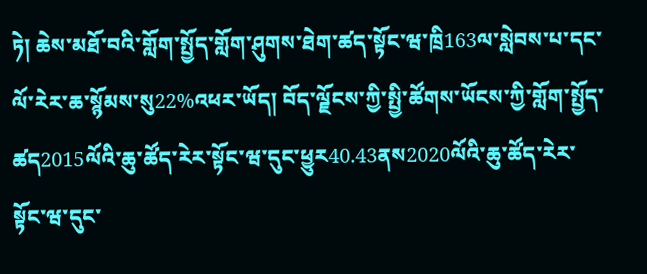ཏེ། ཆེས་མཐོ་བའི་གློག་སྤྱོད་གློག་ཤུགས་ཐེག་ཚད་སྟོང་ཝ་ཁྲི163ལ་སླེབས་པ་དང་ལོ་རེར་ཆ་སྙོམས་སུ22%འཕར་ཡོད། བོད་ལྗོངས་ཀྱི་སྤྱི་ཚོགས་ཡོངས་ཀྱི་གློག་སྤྱོད་ཚད2015ལོའི་ཆུ་ཚོད་རེར་སྟོང་ཝ་དུང་ཕྱུར40.43ནས2020ལོའི་ཆུ་ཚོད་རེར་སྟོང་ཝ་དུང་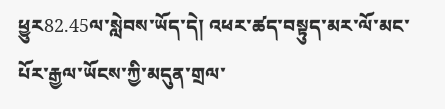ཕྱུར82.45ལ་སླེབས་ཡོད་དེ། འཕར་ཚད་བསྟུད་མར་ལོ་མང་པོར་རྒྱལ་ཡོངས་ཀྱི་མདུན་གྲལ་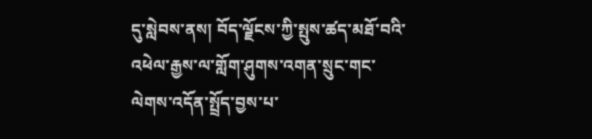དུ་སླེབས་ནས། བོད་ལྗོངས་ཀྱི་སྤུས་ཚད་མཐོ་བའི་འཕེལ་རྒྱས་ལ་གློག་ཤུགས་འགན་སྲུང་གང་ལེགས་འདོན་སྤྲོད་བྱས་པ་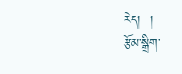རེད།  །
རྩོམ་སྒྲིག་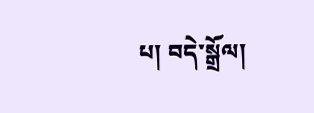པ། བདེ་སྒྲོལ།